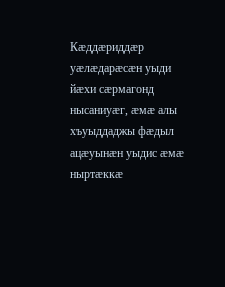Кæддæриддæр уæлæдарæсæн уыди йæхи сæрмагонд нысаниуæг, æмæ алы хъуыддаджы фæдыл ацæуынæн уыдис æмæ ныртæккæ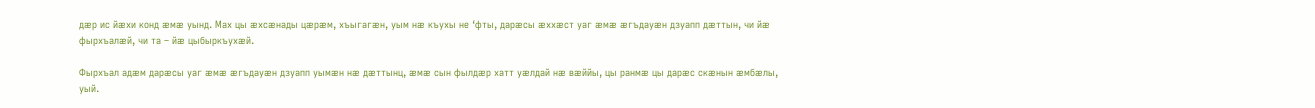дæр ис йæхи конд æмæ уынд. Мах цы æхсæнады цæрæм, хъыгагæн, уым нæ къухы не ‘фты, дарæсы æххæст уаг æмæ æгъдауæн дзуапп дæттын, чи йæ фырхъалæй, чи та – йæ цыбыркъухæй.

Фырхъал адæм дарæсы уаг æмæ æгъдауæн дзуапп уымæн нæ дæттынц, æмæ сын фылдæр хатт уæлдай нæ вæййы, цы ранмæ цы дарæс скæнын æмбæлы, уый.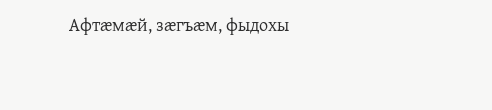Афтæмæй, зæгъæм, фыдохы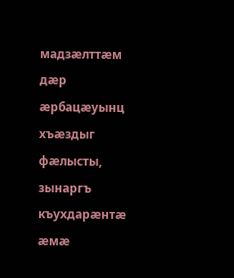мадзæлттæм  дæр æрбацæуынц хъæздыг фæлысты, зынаргъ къухдарæнтæ æмæ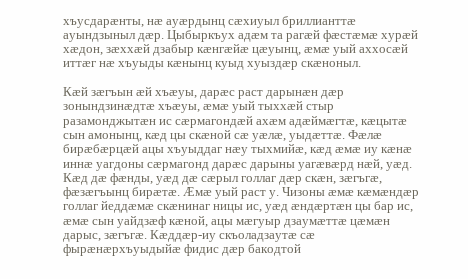хъусдарæнты, нæ ауæрдынц сæхиуыл бриллианттæ ауындзыныл дæр. Цыбыркъух адæм та рагæй фæстæмæ хурæй хæдон, зæххæй дзабыр кæнгæйæ цæуынц, æмæ уый аххосæй иттæг нæ хъуыды кæнынц куыд хуыздæр скæноныл.

Кæй зæгъын æй хъæуы, дарæс раст дарынæн дæр зонындзинæдтæ хъæуы, æмæ уый тыххæй стыр разамонджытæн ис сæрмагондæй ахæм адæймæгтæ, кæцытæ сын амонынц, кæд цы скæной сæ уæлæ, уыдæттæ. Фæлæ бирæбæрцæй ацы хъуыддаг нæу тыхмийæ, кæд æмæ иу кæнæ иннæ уагдоны сæрмагонд дарæс дарыны уагæвæрд нæй, уæд. Кæд дæ фæнды, уæд дæ сæрыл голлаг дæр скæн, зæгъгæ, фæзæгъынц бирæтæ. Æмæ уый раст у. Чизоны æмæ кæмæндæр голлаг йеддæмæ скæнинаг ницы ис, уæд æндæртæн цы бар ис, æмæ сын уайдзæф кæной, ацы мæгуыр дзаумæттæ цæмæн дарыс, зæгъгæ. Кæддæр-иу скъоладзаутæ сæ фырæнæрхъуыдыйæ фидис дæр бакодтой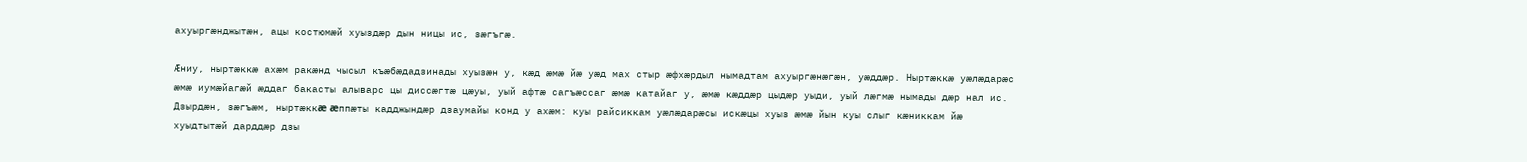ахуыргæнджытæн, ацы костюмæй хуыздæр дын ницы ис, зæгъгæ.

Æниу, ныртæккæ ахæм ракæнд чысыл къæбæдадзинады хуызæн у, кæд æмæ йæ уæд мах стыр æфхæрдыл нымадтам ахуыргæнæгæн, уæддæр. Ныртæккæ уæлæдарæс æмæ иумæйагæй æддаг бакасты алыварс цы диссæгтæ цæуы, уый афтæ сагъæссаг æмæ катайаг у, æмæ кæддæр цыдæр уыди, уый лæгмæ нымады дæр нал ис. Дзырдæн, зæгъæм, ныртæккæ æппæты кадджындæр дзаумайы конд у ахæм: куы райсиккам уæлæдарæсы искæцы хуыз æмæ йын куы слыг кæниккам йæ хуыдтытæй дарддæр дзы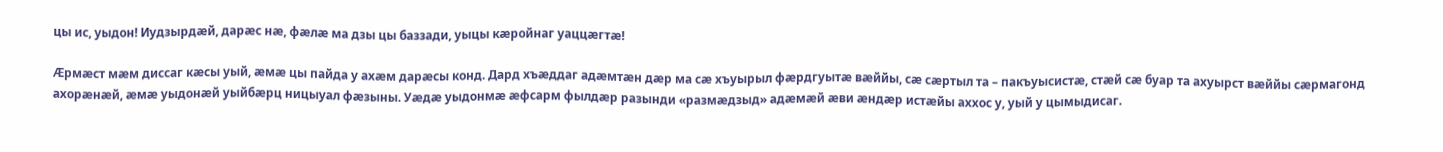цы ис, уыдон! Иудзырдæй, дарæс нæ, фæлæ ма дзы цы баззади, уыцы кæройнаг уаццæгтæ!

Æрмæст мæм диссаг кæсы уый, æмæ цы пайда у ахæм дарæсы конд. Дард хъæддаг адæмтæн дæр ма сæ хъуырыл фæрдгуытæ вæййы, сæ сæртыл та – пакъуысистæ, стæй сæ буар та ахуырст вæййы сæрмагонд ахорæнæй, æмæ уыдонæй уыйбæрц ницыуал фæзыны. Уæдæ уыдонмæ æфсарм фылдæр разынди «размæдзыд» адæмæй æви æндæр истæйы аххос у, уый у цымыдисаг.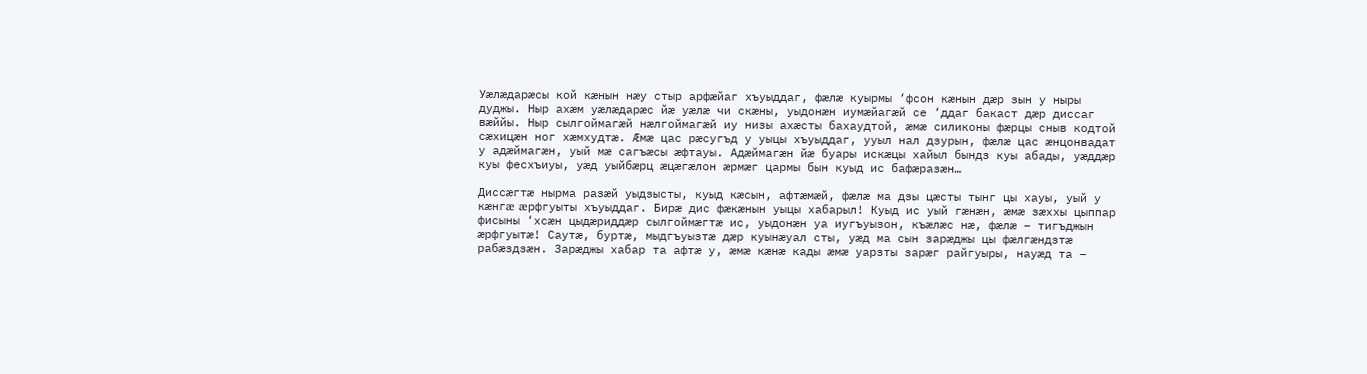Уæлæдарæсы кой кæнын нæу стыр арфæйаг хъуыддаг, фæлæ куырмы ‘фсон кæнын дæр зын у ныры дуджы. Ныр ахæм уæлæдарæс йæ уæлæ чи скæны, уыдонæн иумæйагæй се ‘ддаг бакаст дæр диссаг вæййы. Ныр сылгоймагæй нæлгоймагæй иу низы ахæсты бахаудтой, æмæ силиконы фæрцы сныв кодтой сæхицæн ног хæмхудтæ. Æмæ цас рæсугъд у уыцы хъуыддаг, ууыл нал дзурын, фæлæ цас æнцонвадат у адæймагæн, уый мæ сагъæсы æфтауы. Адæймагæн йæ буары искæцы хайыл бындз куы абады, уæддæр куы фесхъиуы, уæд уыйбæрц æцæгæлон æрмæг цармы бын куыд ис бафæразæн…

Диссæгтæ нырма разæй уыдзысты, куыд кæсын, афтæмæй, фæлæ ма дзы цæсты тынг цы хауы, уый у кæнгæ æрфгуыты хъуыддаг. Бирæ дис фæкæнын уыцы хабарыл! Куыд ис уый гæнæн, æмæ зæххы цыппар фисыны ‘хсæн цыдæриддæр сылгоймæгтæ ис, уыдонæн уа иугъуызон, къæлæс нæ, фæлæ – тигъджын æрфгуытæ! Саутæ, буртæ, мыдгъуызтæ дæр куынæуал сты, уæд ма сын зарæджы цы фæлгæндзтæ рабæздзæн. Зарæджы хабар та афтæ у, æмæ кæнæ кады æмæ уарзты зарæг райгуыры, науæд та –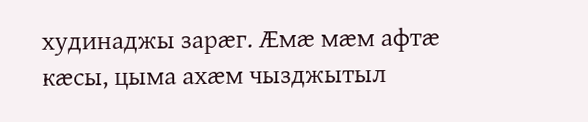худинаджы зарæг. Æмæ мæм афтæ кæсы, цыма ахæм чызджытыл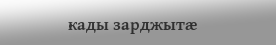кады зарджытæ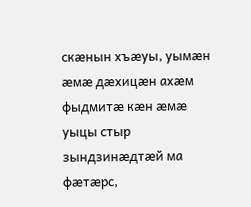скæнын хъæуы, уымæн æмæ дæхицæн ахæм фыдмитæ кæн æмæ уыцы стыр зындзинæдтæй ма фæтæрс,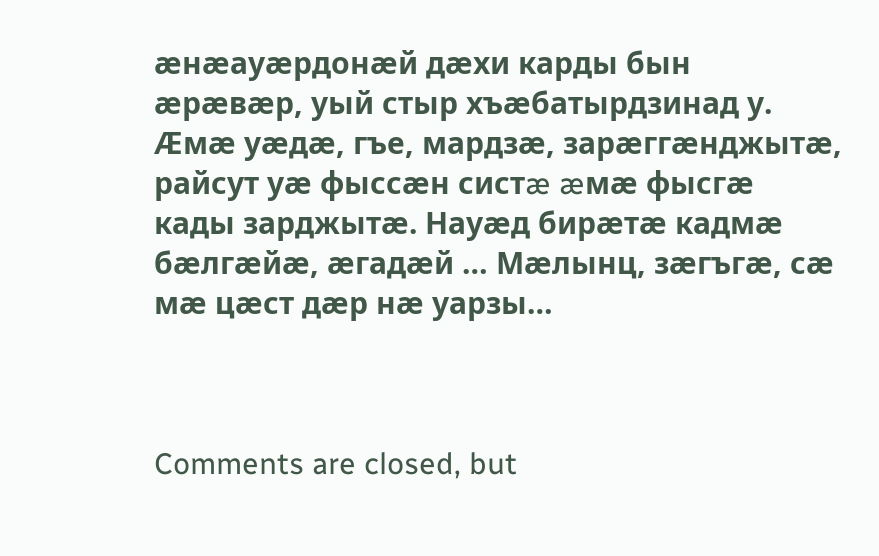æнæауæрдонæй дæхи карды бын æрæвæр, уый стыр хъæбатырдзинад у. Æмæ уæдæ, гъе, мардзæ, зарæггæнджытæ, райсут уæ фыссæн систæ æмæ фысгæ кады зарджытæ. Науæд бирæтæ кадмæ бæлгæйæ, æгадæй … Мæлынц, зæгъгæ, сæ мæ цæст дæр нæ уарзы…



Comments are closed, but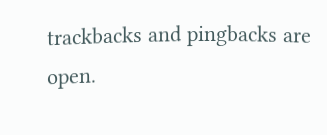trackbacks and pingbacks are open.